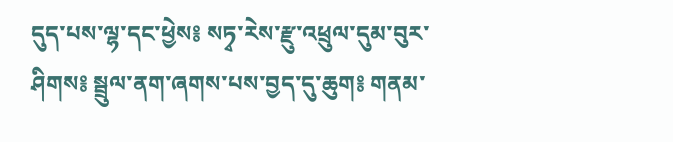དུད་པས་ལྷ་དང་ཕྱེས༔ སཏྭ་རེས་རྫུ་འཕྲུལ་དུམ་བུར་ཤིགས༔ སྦྲུལ་ནག་ཞགས་པས་བྱད་དུ་ཆུག༔ གནམ་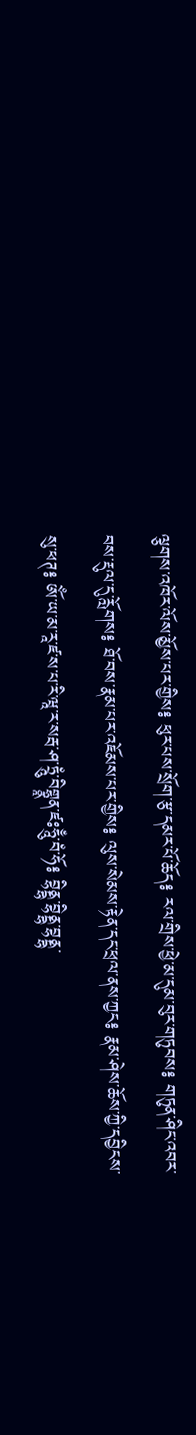ལྕགས་འཁོར་ལོས་མྱོས་པར་གྱིས༔ ཕུར་པས་སྲོག་རྩ་དམར་པོ་ཆོད༔ རལ་གྲིས་ཕྱེ་མ་དུམ་བུར་གཏུབས༔ གཏུན་ཤིང་འབར་བས་རྡུལ་དུ་རློགས༔ ཐོ་བས་རྣམ་པར་འཇོམས་པར་གྱིས༔ ལུས་སེམས་རྟེན་དང་ཕྲལ་ནས་ཀྱང༔ རྣམ་ཤེས་ཆོས་ཀྱི་དབྱིངས་སུ་ཕཊ༔ ཨོཾ་ཡ་མ་རཱ་ཛ་ས་པ་རི་ཝཱ་ར་སརྦ་ཤ་ཏྲཱུཾ་བིགྷྣཱན་ཛཿཧཱུྃ་བཾ་ཧོ༔ བྷིནྡྷ་བྷིནྡྷ་བྷནྡྷ་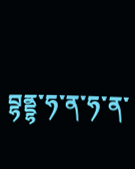བྷནྡྷ་ཧ་ན་ཧ་ན་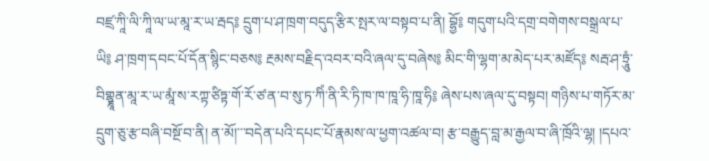བཛྲ་ཀཱི་ལི་ཀཱི་ལ་ཡ་མཱ་ར་ཡ་རྦད༔ དྲུག་པ་ཤ་ཁྲག་བདུད་རྩིར་སྤར་ལ་བསྟབ་པ་ནི། བྷྱོ༔ གདུག་པའི་དགྲ་བགེགས་བསྒྲལ་པ་ཡི༔ ཤ་ཁྲག་དབང་པོ་དོན་སྙིང་བཅས༔ རྔམས་བརྗིད་འབར་བའི་ཞལ་དུ་བཞེས༔ མིང་གི་ལྷག་མ་མེད་པར་མཛོད༔ སརྦ་ཤ་ཏྲཱུཾ་བིགྷྣཱན་མཱ་ར་ཡ་མཱཾ་ས་རཀྟ་ཙིཏྟ་གོ་རོ་ཙ་ན་བ་སུ་ཏ་ཀིཾ་ནི་རི་ཏི་ཁ་ཁ་ཁཱ་ཧི་ཁཱ་ཧི༔ ཞེས་པས་ཞལ་དུ་བསྟབ། གཉིས་པ་གཏོར་མ་དྲུག་ཅུ་རྩ་བཞི་བསྔོ་བ་ནི། ན་མོ།་་་བདེན་པའི་དཔང་པོ་རྣམས་ལ་ཕྱག་འཚལ་བ། རྩ་བརྒྱུད་བླ་མ་རྒྱལ་བ་ཞི་ཁྲོའི་ལྷ། །དཔའ་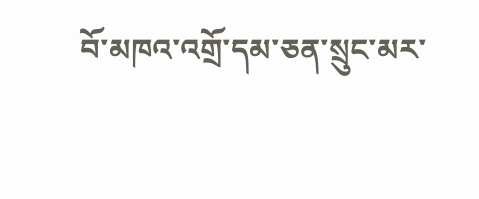བོ་མཁའ་འགྲོ་དམ་ཅན་སྲུང་མར་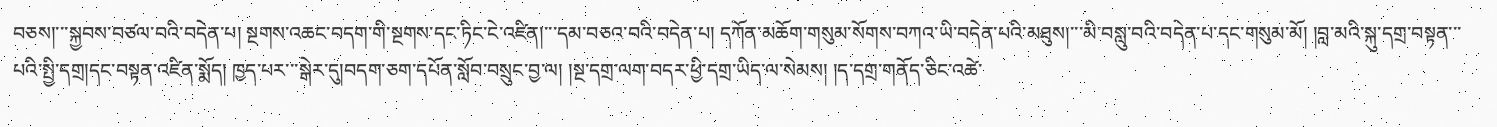བཅས།་་་སྐྱབས་བཙལ་བའི་བདེན་པ། སྔགས་འཆང་བདག་གི་སྔགས་དང་ཏིང་ངེ་འཛིན།་་་དམ་བཅའ་བའི་བདེན་པ། དཀོན་མཆོག་གསུམ་སོགས་བཀའ་ཡི་བདེན་པའི་མཐུས།་་་མི་བསླུ་བའི་བདེན་པ་དང་གསུམ་མོ། །བླ་མའི་སྐུ་དགྲ་བསྟན་་་པའི་སྤྱི་དགྲ།དང་བསྟན་འཛིན་སྨོད། ཁྱད་པར་་་སྒེར་དུ།བདག་ཅག་དཔོན་སློབ་བསྲུང་བྱ་ལ། །སྔ་དགྲ་ལག་བདར་ཕྱི་དགྲ་ཡིད་ལ་སེམས། །ད་དགྲ་གནོད་ཅིང་འཚེ་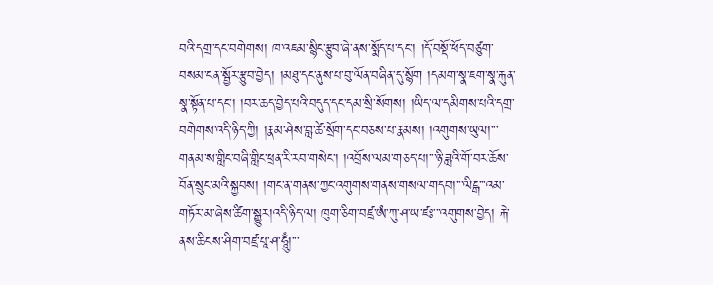བའི་དགྲ་དང་བགེགས། ཁ་འཇམ་སྙིང་རྩུབ་ཞེ་ནས་སྨོད་པ་དང་། །དོ་བསྡོ་ཕོད་བཙུག་བསམ་ངན་སྦྱོར་རྩུབ་བྱེད། །མཐུ་དང་ནུས་པ་བུ་ལོན་བཞིན་དུ་སྙོག །དམག་སྣ་ཇག་སྣ་རྐུན་སྣ་སྟོན་པ་དང་། །བར་ཆད་བྱེད་པའི་བདུད་དང་དམ་སྲི་སོགས། །ཡིད་ལ་དམིགས་པའི་དགྲ་བགེགས་འདི་ཉིད་ཀྱི། །རྣམ་ཤེས་བླ་ཚེ་སྲོག་དང་བཅས་པ་རྣམས། །འགུགས་ཡུལ།་་་གནམ་ས་གླིང་བཞི་གླིང་ཕྲན་རི་རབ་གསེང་། །འབྲོས་ལམ་གཅད་པ།་་་ཉི་ཟླའི་གོ་བར་ཆོས་བོན་སྲུང་མའི་སྐྱབས། །གང་ན་གནས་ཀྱང་འགུགས་གནས་གསལ་གདབ།་་་ལིངྒ་་་འམ་གཏོར་མ་ཞེས་ཚིག་སྒྱུར།འདི་ཉིད་ལ། ཁུག་ཅིག་བཛྲ་ཨཾ་ཀུ་ཤ་ཡ་ཛཿ་་་འགུགས་བྱེད། རྐེ་ནས་ཆིངས་ཤིག་བཛྲ་པཱ་ཤ་ཧཱུྃ།་་་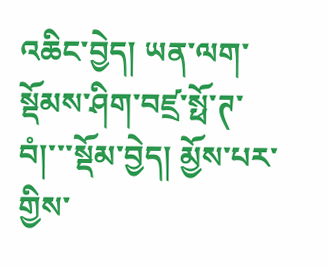འཆིང་བྱེད། ཡན་ལག་སྡོམས་ཤིག་བཛྲ་སྥོ་ཊ་བཾ།་་་སྡོམ་བྱེད། མྱོས་པར་གྱིས་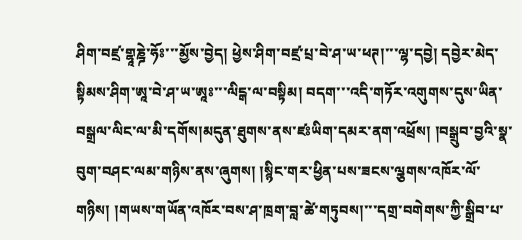ཤིག་བཛྲ་གྷཱཎྜེ་ཧོཿ་་་མྱོས་བྱེད། ཕྱེས་ཤིག་བཛྲ་པྲ་བེ་ཤ་ཡ་ཕཊ།་་་ལྷ་དབྱེ། དབྱེར་མེད་སྟིམས་ཤིག་ཨཱ་བེ་ཤ་ཡ་ཨཱཿ་་་ལིངྒ་ལ་བསྟིམ། བདག་་་འདི་གཏོར་འགུགས་དུས་ཡིན་བསྒྲལ་ལིང་ལ་མི་དགོས།མདུན་ཐུགས་ནས་ཛཿཡིག་དམར་ནག་འཕྲོས། །བསྒྲུབ་བྱའི་སྣ་བུག་བཤང་ལམ་གཉིས་ནས་ཞུགས། །སྙིང་གར་ཕྱིན་པས་ཟངས་ལྕགས་འཁོར་ལོ་གཉིས། །གཡས་གཡོན་འཁོར་བས་ཤ་ཁྲག་བླ་ཚེ་གཏུབས།་་་དགྲ་བགེགས་ཀྱི་སྒྲིབ་པ་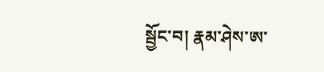སྦྱོང་བ། རྣམ་ཤེས་ཨ་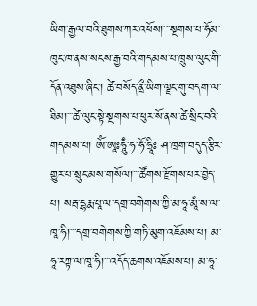ཡིག་རྒྱལ་བའི་ཐུགས་ཀར་འཕོས།་་་སྔགས་པ་ཧོམ་ཁུང་ཁ་ནས་སངས་རྒྱ་བའི་གདམས་པ་ཁྲུས་ལུང་གི་དོན་འཐུས་ཞིང་། ཚེ་བསོད་ནྲྀ་ཡིག་ལྗང་གུ་བདག་ལ་ཐིམ།་་་ཚེ་ལུང་སྟེ་སྔགས་པ་ཕུར་སོ་ནས་ཚེ་སྲིང་བའི་གདམས་པ། ཨོཾ་ཨཱཿཧཱུྃ་ཧ་ཧོ་ཧྲཱིཿ ཤ་ཁྲག་བདུད་རྩིར་གྱུར་པ་སྲུང་མས་གསོལ།་་་ཚོགས་རྫོགས་པར་བྱེད་པ། སརྦ་དྷརྨ་པཱ་ལ་དགྲ་བགེགས་ཀྱི་མ་ཧཱ་མཱཾ་ས་ལ་ཁཱ་ཧི།་་་དགྲ་བགེགས་ཀྱི་གཏི་མུག་འཇོམས་པ། མ་ཧཱ་རཀྟ་ལ་ཁཱ་ཧི།་་་འདོད་ཆགས་འཇོམས་པ། མ་ཧཱ་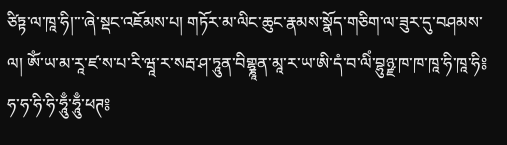ཙིཏྟ་ལ་ཁཱ་ཧི།་་་ཞེ་སྡང་འཇོམས་པ། གཏོར་མ་ལིང་ཆུང་རྣམས་སྣོད་གཅིག་ལ་ཟུར་དུ་བཤམས་ལ། ཨོཾ་ཡ་མ་རཱ་ཛ་ས་པ་རི་ཝཱ་ར་སརྦ་ཤ་ཏཱུན་བིགྷྣཱན་མཱ་ར་ཡ་ཨི་དཾ་བ་ལིཾ་བྷུཉྫ་ཁ་ཁ་ཁཱ་ཧི་ཁཱ་ཧི༔ ཧ་ཧ་ཧི་ཧི་ཧཱུྃ་ཧཱུྃ་ཕཊ༔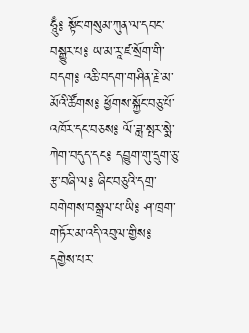ཧཱུྃ༔ སྟོང་གསུམ་ཀུན་ལ་དབང་བསྒྱུར་པ༔ ཡ་མ་རཱ་ཛ་སྲོག་གི་བདག༔ འཆི་བདག་གཤིན་རྗེ་མ་མོའི་ཚོགས༔ ཕྱོགས་སྐྱོང་བཅུ་པོ་འཁོར་དང་བཅས༔ ལོ་ཟླ་སྤར་སྨེ་ཀེག་བདུད་དང༔ དབྱུག་གུ་དྲུག་ཅུ་རྩ་བཞི་ལ༔ ཞིང་བཅུའི་དགྲ་བགེགས་བསྒྲལ་པ་ཡི༔ ཤ་ཁྲག་གཏོར་མ་འདི་འབུལ་གྱིས༔ དགྱེས་པར་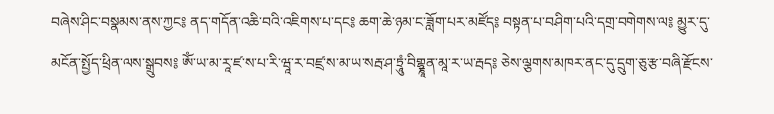བཞེས་ཤིང་བསྣམས་ནས་ཀྱང༔ ནད་གདོན་འཆི་བའི་འཇིགས་པ་དང༔ ཆག་ཆེ་ཉམ་ང་ཟློག་པར་མཛོད༔ བསྟན་པ་བཤིག་པའི་དགྲ་བགེགས་ལ༔ མྱུར་དུ་མངོན་སྤྱོད་ཕྲིན་ལས་སྒྲུབས༔ ཨོཾ་ཡ་མ་རཱ་ཛ་ས་པ་རི་ཝཱ་ར་བཛྲ་ས་མ་ཡ་སརྦ་ཤ་ཏྲཱུཾ་བིགྷྣཱན་མཱ་ར་ཡ་རྦད༔ ཅེས་ལྕགས་མཁར་ནང་དུ་དྲུག་ཅུ་རྩ་བཞི་རྫོངས་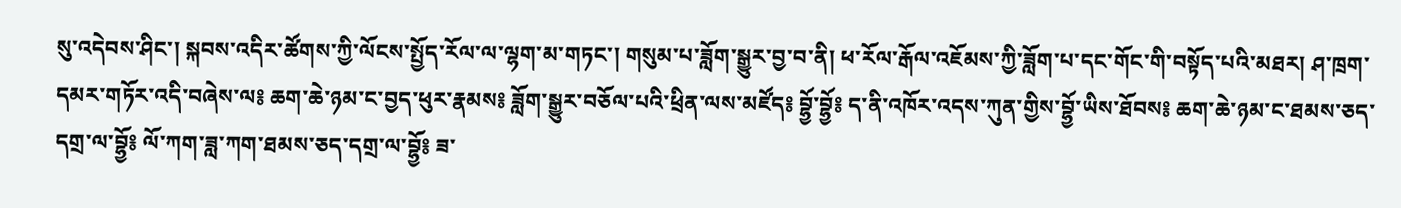སུ་འདེབས་ཤིང་། སྐབས་འདིར་ཚོགས་ཀྱི་ལོངས་སྤྱོད་རོལ་ལ་ལྷག་མ་གཏང་། གསུམ་པ་ཟློག་སྒྱུར་བྱ་བ་ནི། ཕ་རོལ་རྒོལ་འཇོམས་ཀྱི་ཟློག་པ་དང་གོང་གི་བསྟོད་པའི་མཐར། ཤ་ཁྲག་དམར་གཏོར་འདི་བཞེས་ལ༔ ཆག་ཆེ་ཉམ་ང་བྱད་ཕུར་རྣམས༔ ཟློག་སྒྱུར་བཅོལ་པའི་ཕྲིན་ལས་མཛོད༔ བྷྱོ་བྷྱོ༔ ད་ནི་འཁོར་འདས་ཀུན་གྱིས་བྷྱོ་ཡིས་ཐོབས༔ ཆག་ཆེ་ཉམ་ང་ཐམས་ཅད་དགྲ་ལ་བྷྱོ༔ ལོ་ཀག་ཟླ་ཀག་ཐམས་ཅད་དགྲ་ལ་བྷྱོ༔ ཟ་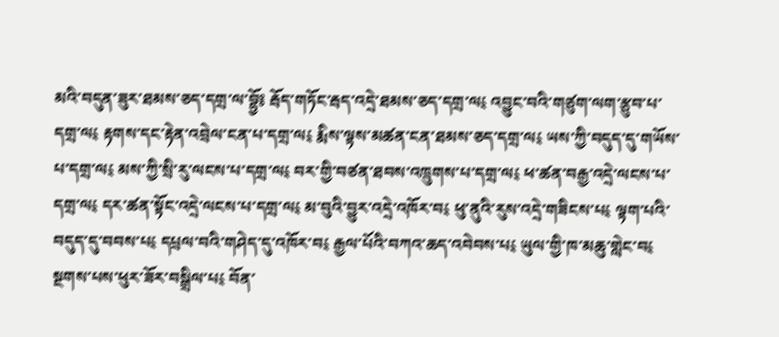མའི་བདུན་ཟུར་ཐམས་ཅད་དགྲ་ལ་བྷྱོ༔ རྦོད་གཏོང་རྦད་འདྲེ་ཐམས་ཅད་དགྲ་ལ༴ འབྱུང་བའི་གཙུག་ལག་རྩུབ་པ་དགྲ་ལ༴ རྟགས་དང་རྟེན་འབྲེལ་ངན་པ་དགྲ་ལ༴ རྨིས་ལྟས་མཚན་ངན་ཐམས་ཅད་དགྲ་ལ༴ ཡས་ཀྱི་བདུད་དུ་གཡོས་པ་དགྲ་ལ༴ མས་ཀྱི་སྲི་རུ་ལངས་པ་དགྲ་ལ༴ བར་གྱི་བཙན་ཐབས་འཁྲུགས་པ་དགྲ་ལ༴ ཕ་ཚན་བརྒྱ་འདྲེ་ལངས་པ་དགྲ་ལ༴ དར་ཚན་སྟོང་འདྲེ་ལངས་པ་དགྲ་ལ༴ མ་བུའི་བྱུར་འདྲེ་འཁོར་བ༴ ཕུ་ནུའི་རུས་འདྲེ་གཟིངས་པ༴ ལྟག་པའི་བདུད་དུ་བབས་པ༴ དཔྲལ་བའི་གཤེད་དུ་འཁོར་བ༴ རྒྱལ་པོའི་བཀའ་ཆད་འབེབས་པ༴ ཡུལ་གྱི་ཁ་མཆུ་གླེང་བ༴ སྔགས་པས་ཕུར་ཟོར་བསྒྲིལ་པ༴ བོན་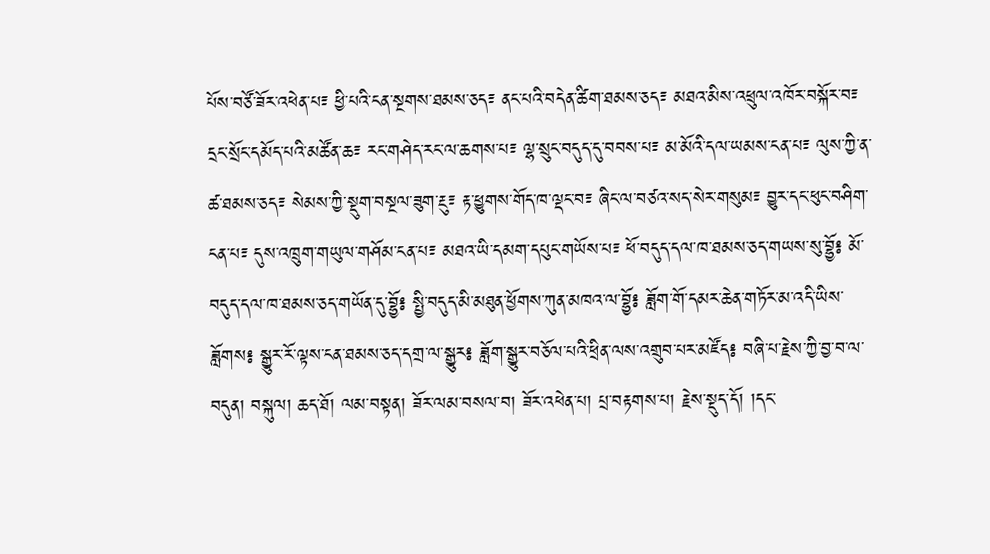པོས་བཙོ་ཟོར་འཕེན་པ༴ ཕྱི་པའི་ངན་སྔགས་ཐམས་ཅད༴ ནང་པའི་བདེན་ཚིག་ཐམས་ཅད༴ མཐའ་མིས་འཕྲུལ་འཁོར་བསྐོར་བ༴ དྲང་སྲོང་དམོད་པའི་མཚོན་ཆ༴ རང་གཤེད་རང་ལ་ཆགས་པ༴ ལྷ་སྲུང་བདུད་དུ་བབས་པ༴ མ་མོའི་དལ་ཡམས་ངན་པ༴ ལུས་ཀྱི་ན་ཚ་ཐམས་ཅད༴ སེམས་ཀྱི་སྡུག་བསྔལ་ཟུག་རྔུ༴ རྟ་ཕྱུགས་གོད་ཁ་ལྡང་བ༴ ཞིང་ལ་བཙའ་སད་སེར་གསུམ༴ བྱུར་དང་ཕུང་བཤིག་ངན་པ༴ དུས་འཁྲུག་གཡུལ་གཤོམ་ངན་པ༴ མཐའ་ཡི་དམག་དཔུང་གཡོས་པ༴ ཕོ་བདུད་དལ་ཁ་ཐམས་ཅད་གཡས་སུ་བྷྱོ༔ མོ་བདུད་དལ་ཁ་ཐམས་ཅད་གཡོན་དུ་བྷྱོ༔ སྤྱི་བདུད་མི་མཐུན་ཕྱོགས་ཀུན་མཁའ་ལ་བྷྱོ༔ ཟློག་གོ་དམར་ཆེན་གཏོར་མ་འདི་ཡིས་ཟློགས༔ སྒྱུར་རོ་ལྟས་ངན་ཐམས་ཅད་དགྲ་ལ་སྒྱུར༔ ཟློག་སྒྱུར་བཅོལ་པའི་ཕྲིན་ལས་འགྲུབ་པར་མཛོད༔ བཞི་པ་རྗེས་ཀྱི་བྱ་བ་ལ་བདུན། བསྐུལ། ཆད་ཐོ། ལམ་བསྟན། ཟོར་ལམ་བསལ་བ། ཟོར་འཕེན་པ། པྲ་བརྟགས་པ། རྗེས་སྡུད་དོ། །དང་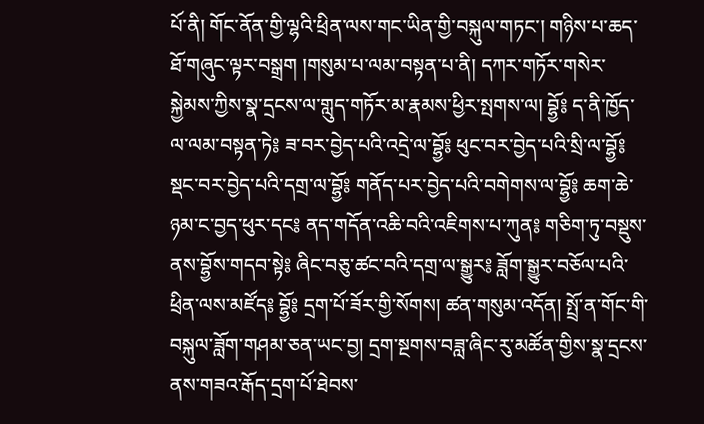པོ་ནི། གོང་ནོན་གྱི་ལྷའི་ཕྲིན་ལས་གང་ཡིན་གྱི་བསྐུལ་གཏང་། གཉིས་པ་ཆད་ཐོ་གཞུང་ལྟར་བསྒྲག །གསུམ་པ་ལམ་བསྟན་པ་ནི། དཀར་གཏོར་གསེར་སྐྱེམས་ཀྱིས་སྣ་དྲངས་ལ་གླུད་གཏོར་མ་རྣམས་ཕྱིར་སྤགས་ལ། བྷྱོ༔ ད་ནི་ཁྱོད་ལ་ལམ་བསྟན་ཏེ༔ ཟ་བར་བྱེད་པའི་འདྲེ་ལ་བྷྱོ༔ ཕུང་བར་བྱེད་པའི་སྲི་ལ་བྷྱོ༔ སྡང་བར་བྱེད་པའི་དགྲ་ལ་བྷྱོ༔ གནོད་པར་བྱེད་པའི་བགེགས་ལ་བྷྱོ༔ ཆག་ཆེ་ཉམ་ང་བྱད་ཕུར་དང༔ ནད་གདོན་འཆི་བའི་འཇིགས་པ་ཀུན༔ གཅིག་ཏུ་བསྡུས་ནས་བྷྱོས་གདབ་སྟེ༔ ཞིང་བཅུ་ཚང་བའི་དགྲ་ལ་སྒྱུར༔ ཟློག་སྒྱུར་བཅོལ་པའི་ཕྲིན་ལས་མཛོད༔ བྷྱོ༔ དྲག་པོ་ཟོར་གྱི་སོགས། ཚན་གསུམ་འདོན། སྤྲོ་ན་གོང་གི་བསྐུལ་ཟློག་གཤམ་ཅན་ཡང་བྱ། དྲག་སྔགས་བཟླ་ཞིང་རུ་མཚོན་གྱིས་སྣ་དྲངས་ནས་གཟའ་རྒོད་དྲག་པོ་ཐེབས་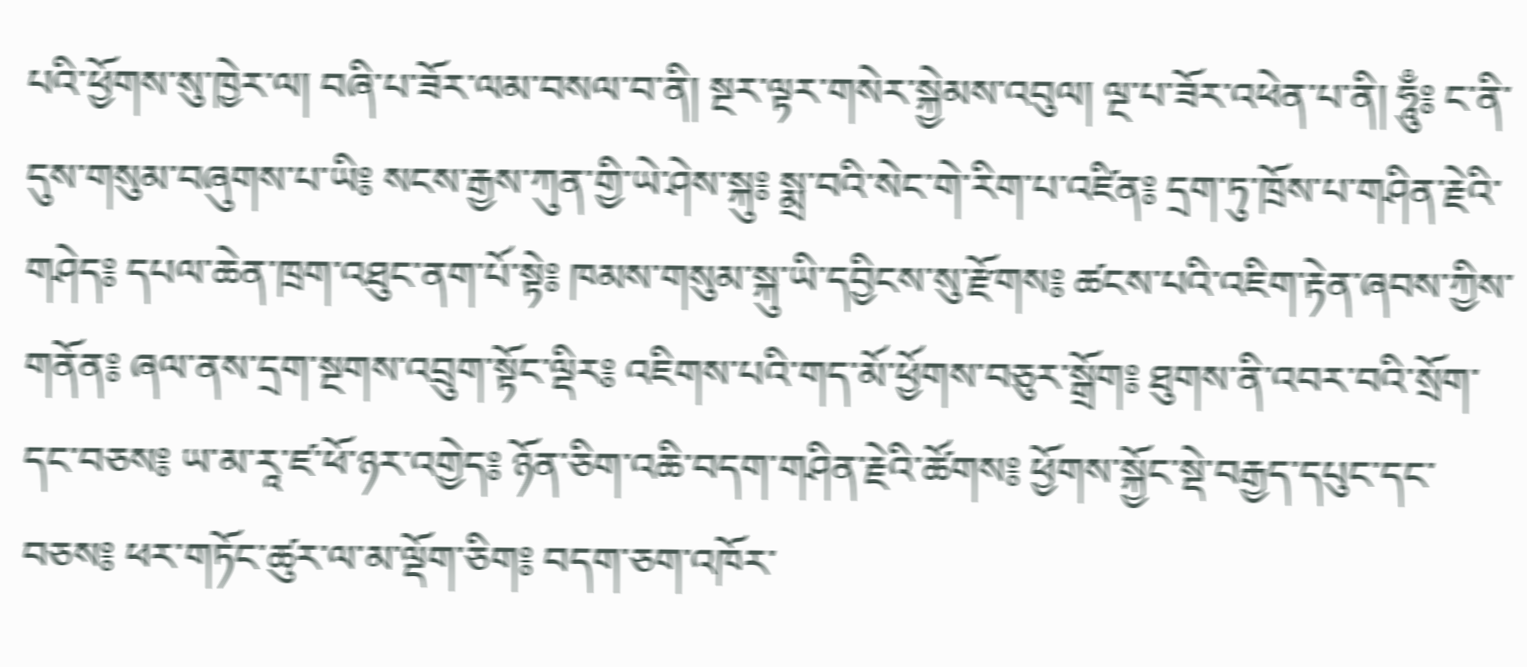པའི་ཕྱོགས་སུ་ཁྱེར་ལ། བཞི་པ་ཟོར་ལམ་བསལ་བ་ནི། སྔར་ལྟར་གསེར་སྐྱེམས་འབུལ། ལྔ་པ་ཟོར་འཕེན་པ་ནི། ཧཱུྃ༔ ང་ནི་དུས་གསུམ་བཞུགས་པ་ཡི༔ སངས་རྒྱས་ཀུན་གྱི་ཡེ་ཤེས་སྐུ༔ སྨྲ་བའི་སེང་གེ་རིག་པ་འཛིན༔ དྲག་ཏུ་ཁྲོས་པ་གཤིན་རྗེའི་གཤེད༔ དཔལ་ཆེན་ཁྲག་འཐུང་ནག་པོ་སྟེ༔ ཁམས་གསུམ་སྐུ་ཡི་དབྱིངས་སུ་རྫོགས༔ ཚངས་པའི་འཇིག་རྟེན་ཞབས་ཀྱིས་གནོན༔ ཞལ་ནས་དྲག་སྔགས་འབྲུག་སྟོང་ལྡིར༔ འཇིགས་པའི་གད་མོ་ཕྱོགས་བཅུར་སྒྲོག༔ ཐུགས་ནི་འབར་བའི་སྲོག་དང་བཅས༔ ཡ་མ་རཱ་ཛ་ཕོ་ཉར་འགྱེད༔ ཉོན་ཅིག་འཆི་བདག་གཤིན་རྗེའི་ཚོགས༔ ཕྱོགས་སྐྱོང་སྡེ་བརྒྱད་དཔུང་དང་བཅས༔ ཕར་གཏོང་ཚུར་ལ་མ་ལྡོག་ཅིག༔ བདག་ཅག་འཁོར་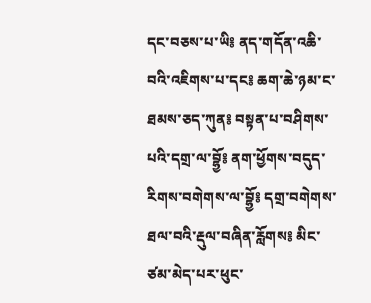དང་བཅས་པ་ཡི༔ ནད་གདོན་འཆི་བའི་འཇིགས་པ་དང༔ ཆག་ཆེ་ཉམ་ང་ཐམས་ཅད་ཀུན༔ བསྟན་པ་བཤིགས་པའི་དགྲ་ལ་བྷྱོ༔ ནག་ཕྱོགས་བདུད་རིགས་བགེགས་ལ་བྷྱོ༔ དགྲ་བགེགས་ཐལ་བའི་རྡུལ་བཞིན་རློགས༔ མིང་ཙམ་མེད་པར་ཕུང་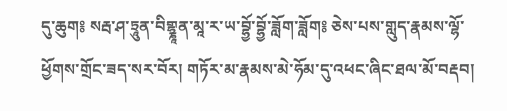དུ་ཆུག༔ སརྦ་ཤ་ཏྲཱུན་བིགྷྣཱན་མཱ་ར་ཡ་བྷྱོ་བྷྱོ་ཟློག་ཟློག༔ ཅེས་པས་གླུད་རྣམས་ལྷོ་ཕྱོགས་གྲོང་ཟད་སར་བོར། གཏོར་མ་རྣམས་མེ་ཧོམ་དུ་འཕང་ཞིང་ཐལ་མོ་བརྡབ།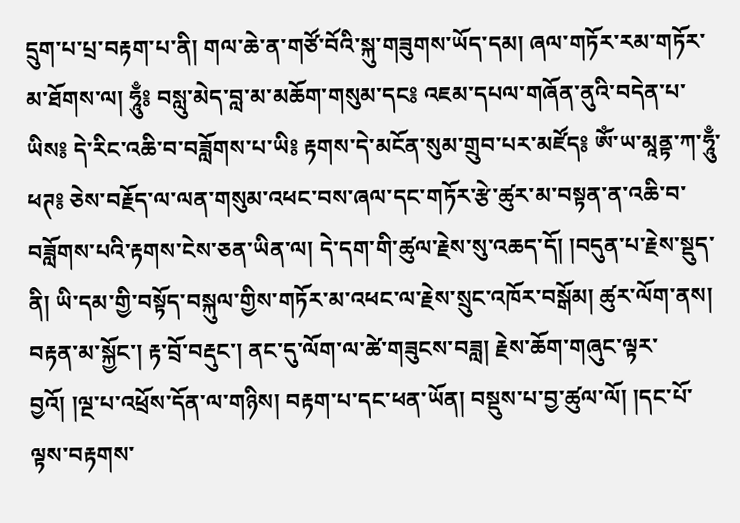དྲུག་པ་པྲ་བརྟག་པ་ནི། གལ་ཆེ་ན་གཙོ་བོའི་སྐུ་གཟུགས་ཡོད་དམ། ཞལ་གཏོར་རམ་གཏོར་མ་ཐོགས་ལ། ཧཱུྃ༔ བསླུ་མེད་བླ་མ་མཆོག་གསུམ་དང༔ འཇམ་དཔལ་གཞོན་ནུའི་བདེན་པ་ཡིས༔ དེ་རིང་འཆི་བ་བཟློགས་པ་ཡི༔ རྟགས་དེ་མངོན་སུམ་གྲུབ་པར་མཛོད༔ ཨོཾ་ཡ་མཱནྟ་ཀ་ཧཱུྃ་ཕཊ༔ ཅེས་བརྗོད་ལ་ལན་གསུམ་འཕང་བས་ཞལ་དང་གཏོར་རྩེ་ཚུར་མ་བསྟན་ན་འཆི་བ་བཟློགས་པའི་རྟགས་ངེས་ཅན་ཡིན་ལ། དེ་དག་གི་ཚུལ་རྗེས་སུ་འཆད་དོ། །བདུན་པ་རྗེས་སྡུད་ནི། ཡི་དམ་གྱི་བསྟོད་བསྐུལ་གྱིས་གཏོར་མ་འཕང་ལ་རྗེས་སྲུང་འཁོར་བསྒོམ། ཚུར་ལོག་ནས། བརྟན་མ་སྐྱོང་། རྟ་བྲོ་བརྡུང་། ནང་དུ་ལོག་ལ་ཚེ་གཟུངས་བཟླ། རྗེས་ཆོག་གཞུང་ལྟར་བྱའོ། །ལྔ་པ་འཕྲོས་དོན་ལ་གཉིས། བརྟག་པ་དང་ཕན་ཡོན། བསྡུས་པ་བྱ་ཚུལ་ལོ། །དང་པོ་ལྟས་བརྟགས་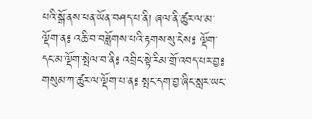པའི་སྒོ་ནས་ཕན་ཡོན་བཤད་པ་ནི། ཞལ་ནི་ཚུར་ལ་མ་ལྡོག་ན༔ འཆི་བ་བཟློགས་པའི་རྟགས་སུ་ངེས༔ ལྡོག་དང་མ་ལྡོག་སྤེལ་བ་ནི༔ འབྲིང་སྟེ་རིམ་གྲོ་འབད་པར་བྱ༔ གསུམ་ཀ་ཚུར་ལ་ལྡོག་པ་ན༔ སྤང་དག་བྱ་ཞིང་སླར་ཡང་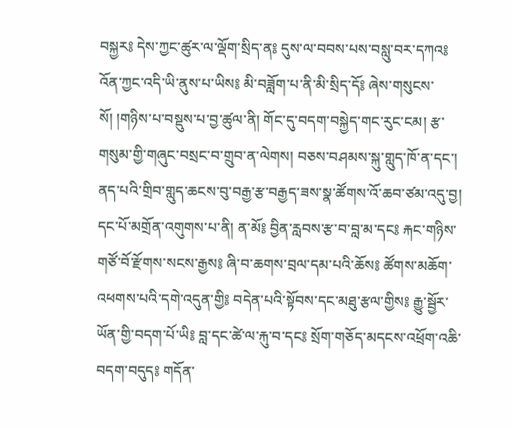བསྐྱར༔ དེས་ཀྱང་ཚུར་ལ་ལྡོག་སྲིད་ན༔ དུས་ལ་བབས་པས་བསླུ་བར་དཀའ༔ འོན་ཀྱང་འདི་ཡི་ནུས་པ་ཡིས༔ མི་བཟློག་པ་ནི་མི་སྲིད་དོ༔ ཞེས་གསུངས་སོ། །གཉིས་པ་བསྡུས་པ་བྱ་ཚུལ་ནི། གོང་དུ་བདག་བསྐྱེད་གང་རུང་ངམ། རྩ་གསུམ་གྱི་གཞུང་བསྲང་བ་གྲུབ་ན་ལེགས། བཅས་བཤམས་སྐུ་གླུད་ཁོ་ན་དང་། ནད་པའི་གྲིབ་གླུད་ཆངས་བུ་བརྒྱ་རྩ་བརྒྱད་ཟས་སྣ་ཚོགས་འོ་ཆབ་ཙམ་འདུ་བྱ། དང་པོ་མགྲོན་འགུགས་པ་ནི། ན་མོ༔ བྱིན་རླབས་རྩ་བ་བླ་མ་དང༔ རྐང་གཉིས་གཙོ་བོ་རྫོགས་སངས་རྒྱས༔ ཞི་བ་ཆགས་བྲལ་དམ་པའི་ཆོས༔ ཚོགས་མཆོག་འཕགས་པའི་དགེ་འདུན་གྱི༔ བདེན་པའི་སྟོབས་དང་མཐུ་རྩལ་གྱིས༔ རྒྱུ་སྦྱོར་ཡོན་གྱི་བདག་པོ་ཡི༔ བླ་དང་ཚེ་ལ་རྐུ་བ་དང༔ སྲོག་གཅོད་མདངས་འཕྲོག་འཆི་བདག་བདུད༔ གདོན་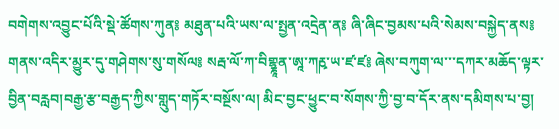བགེགས་འབྱུང་པོའི་སྡེ་ཚོགས་ཀུན༔ མཐུན་པའི་ཡས་ལ་སྤྱན་འདྲེན་ན༔ ཞི་ཞིང་བྱམས་པའི་སེམས་བསྐྱེད་ནས༔ གནས་འདིར་མྱུར་དུ་གཤེགས་སུ་གསོལ༔ སརྦ་ལོ་ཀ་བིགྷྣཱན་ཨཱ་ཀརྵ་ཡ་ཛ་ཛ༔ ཞེས་བཀུག་ལ་་་དཀར་མཆོད་ལྟར་བྱིན་བརླབ།བརྒྱ་རྩ་བརྒྱད་ཀྱིས་གླུད་གཏོར་བསྔོས་ལ། མིང་བྱང་ཕྱུང་བ་སོགས་ཀྱི་བྱ་བ་དོར་ནས་དམིགས་པ་བྱ།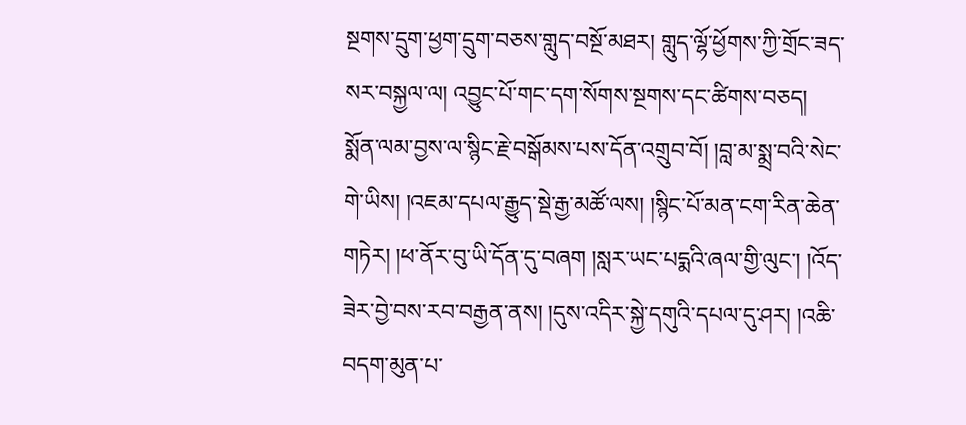སྔགས་དྲུག་ཕྱག་དྲུག་བཅས་གླུད་བསྔོ་མཐར། གླུད་ལྷོ་ཕྱོགས་ཀྱི་གྲོང་ཟད་སར་བསྐྱལ་ལ། འབྱུང་པོ་གང་དག་སོགས་སྔགས་དང་ཚིགས་བཅད། སྨོན་ལམ་བྱས་ལ་སྙིང་རྗེ་བསྒོམས་པས་དོན་འགྲུབ་བོ། །བླ་མ་སྨྲ་བའི་སེང་གེ་ཡིས། །འཇམ་དཔལ་རྒྱུད་སྡེ་རྒྱ་མཚོ་ལས། །སྙིང་པོ་མན་ངག་རིན་ཆེན་གཏེར། །ཕ་ནོར་བུ་ཡི་དོན་དུ་བཞག །སླར་ཡང་པདྨའི་ཞལ་གྱི་ལུང་། །འོད་ཟེར་བྱེ་བས་རབ་བརྒྱན་ནས། །དུས་འདིར་སྐྱེ་དགུའི་དཔལ་དུ་ཤར། །འཆི་བདག་མུན་པ་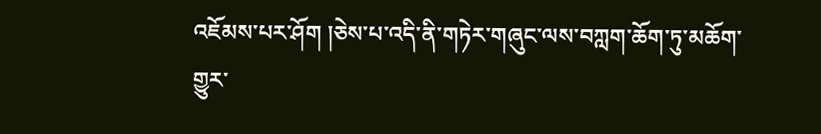འཇོམས་པར་ཤོག །ཅེས་པ་འདི་ནི་གཏེར་གཞུང་ལས་བཀླག་ཆོག་ཏུ་མཆོག་གྱུར་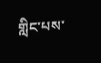གླིང་པས་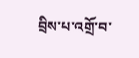བྲིས་པ་འགྲོ་བ་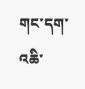གང་དག་འཆི་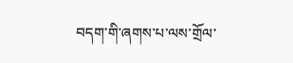བདག་གི་ཞགས་པ་ལས་གྲོལ་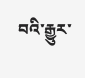བའི་རྒྱུར་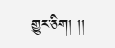གྱུར་ཅིག། །།